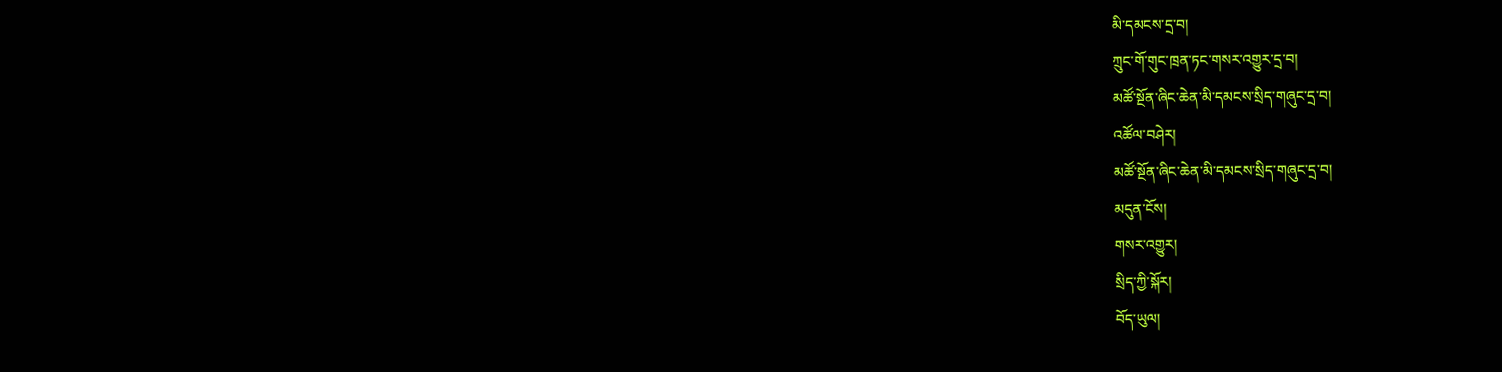མི་དམངས་དྲ་བ།
ཀྲུང་གོ་གུང་ཁྲན་ཏང་གསར་འགྱུར་དྲ་བ།
མཚོ་སྔོན་ཞིང་ཆེན་མི་དམངས་སྲིད་གཞུང་དྲ་བ།
འཚོལ་བཤེར།
མཚོ་སྔོན་ཞིང་ཆེན་མི་དམངས་སྲིད་གཞུང་དྲ་བ།
མདུན་ངོས།
གསར་འགྱུར།
སྲིད་ཀྱི་སྐོར།
བོད་ཡུལ།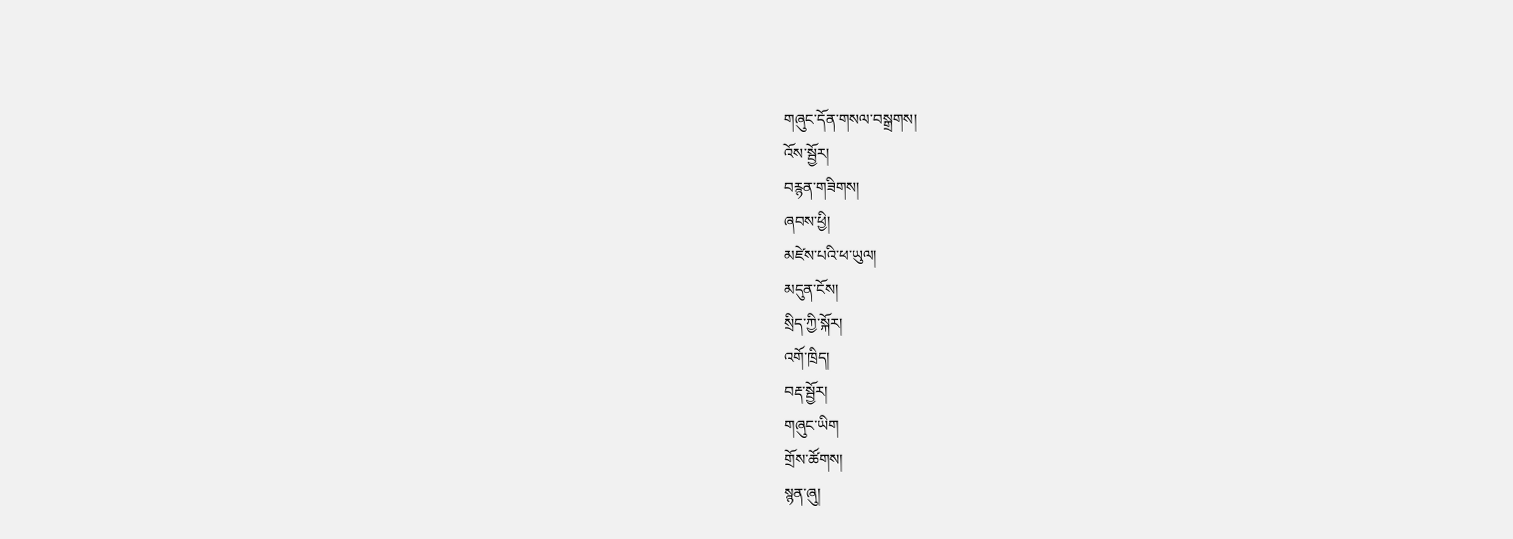གཞུང་དོན་གསལ་བསྒྲགས།
འོས་སྦྱོར།
བརྙན་གཟིགས།
ཞབས་ཕྱི།
མཛེས་པའི་ཕ་ཡུལ།
མདུན་ངོས།
སྲིད་ཀྱི་སྐོར།
འགོ་ཁྲིད།
བརྡ་སྦྱོར།
གཞུང་ཡིག
གྲོས་ཚོགས།
སྙན་ཞུ།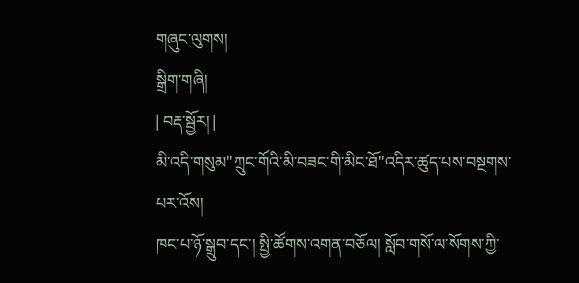གཞུང་ལུགས།
སྒྲིག་གཞི།
| བརྡ་སྦྱོར། |
མི་འདི་གསུམ"ཀྲུང་གོའི་མི་བཟང་གི་མིང་ཐོ"འདིར་ཚུད་པས་བསྔགས་པར་འོས།
ཁང་པ་ཉོ་སྒྲུབ་དང་། སྤྱི་ཚོགས་འགན་བཅོལ། སློབ་གསོ་ལ་སོགས་ཀྱི་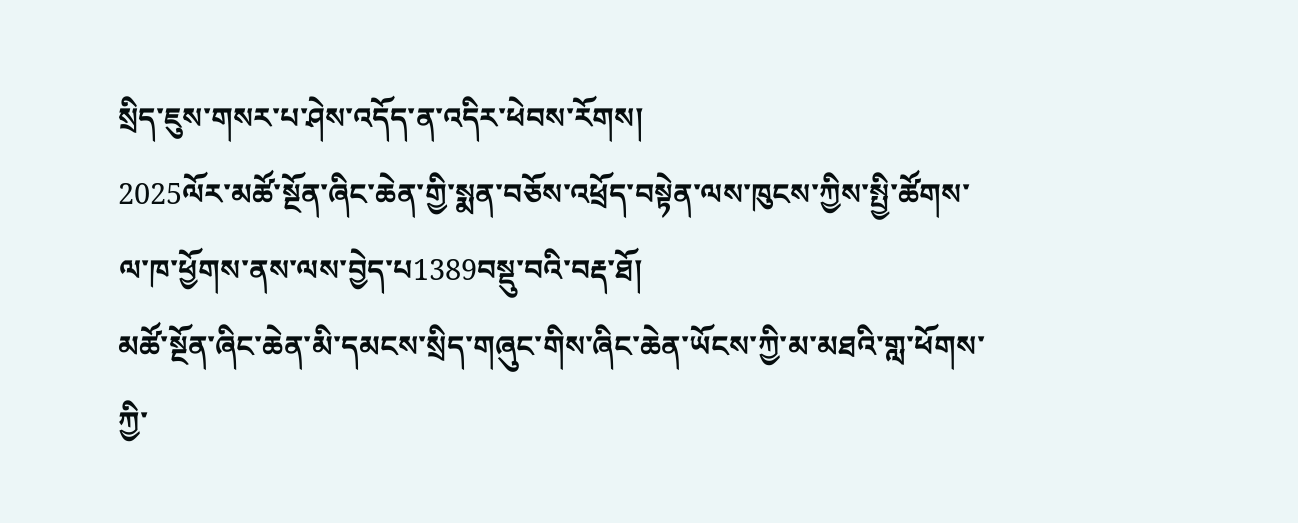སྲིད་ཇུས་གསར་པ་ཤེས་འདོད་ན་འདིར་ཕེབས་རོགས།
2025ལོར་མཚོ་སྔོན་ཞིང་ཆེན་གྱི་སྨན་བཅོས་འཕྲོད་བསྟེན་ལས་ཁུངས་ཀྱིས་སྤྱི་ཚོགས་ལ་ཁ་ཕྱོགས་ནས་ལས་བྱེད་པ1389བསྡུ་བའི་བརྡ་ཐོ།
མཚོ་སྔོན་ཞིང་ཆེན་མི་དམངས་སྲིད་གཞུང་གིས་ཞིང་ཆེན་ཡོངས་ཀྱི་མ་མཐའི་གླ་ཕོགས་ཀྱི་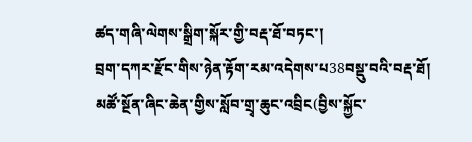ཚད་གཞི་ལེགས་སྒྲིག་སྐོར་གྱི་བརྡ་ཐོ་བཏང་།
བྲག་དཀར་རྫོང་གིས་ཉེན་རྟོག་རམ་འདེགས་པ38བསྡུ་བའི་བརྡ་ཐོ།
མཚོ་སྔོན་ཞིང་ཆེན་གྱིས་སློབ་གྲྭ་ཆུང་འབྲིང(བྱིས་སྐྱོང་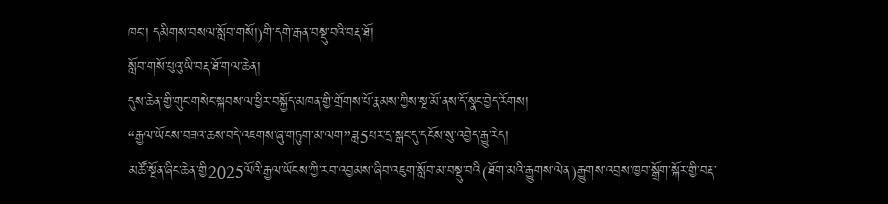ཁང་། དམིགས་བསལ་སློབ་གསོ།)གི་དགེ་རྒན་བསྡུ་བའི་བརྡ་ཐོ།
སློབ་གསོ་པུའུ་ཡི་བརྡ་ཐོ་གལ་ཆེན།
དུས་ཆེན་གྱི་གུང་གསེང་སྐབས་ལ་ཕྱིར་བསྐྱོད་མཁན་གྱི་གྲོགས་པོ་རྣམས་ཀྱིས་སྔ་མོ་ནས་དོ་སྣང་བྱེད་རོགས།
“རྒྱལ་ཡོངས་བཟའ་ཆས་བདེ་འཇགས་ཞུ་གཏུག་མ་ལག”ཟླ5པར་དྲ་སྒང་དུ་དངོས་སུ་འབྱེད་རྒྱུ་རེད།
མཚོ་སྔོན་ཞིང་ཆེན་གྱི2025ལོའི་རྒྱལ་ཡོངས་ཀྱི་རབ་འབྱམས་ཞིབ་འཇུག་སློབ་མ་བསྡུ་བའི(ཐོག་མའི་རྒྱུགས་ལེན)རྒྱུགས་འབྲས་ཁྱབ་སྒྲོག་སྐོར་གྱི་བརྡ་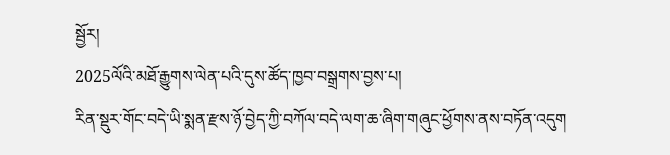སྦྱོར།
2025ལོའི་མཐོ་རྒྱུགས་ལེན་པའི་དུས་ཚོད་ཁྱབ་བསྒྲགས་བྱས་པ།
རིན་སྡུར་གོང་བདེ་ཡི་སྨན་རྫས་ཉོ་བྱེད་ཀྱི་བཀོལ་བདེ་ལག་ཆ་ཞིག་གཞུང་ཕྱོགས་ནས་བཏོན་འདུག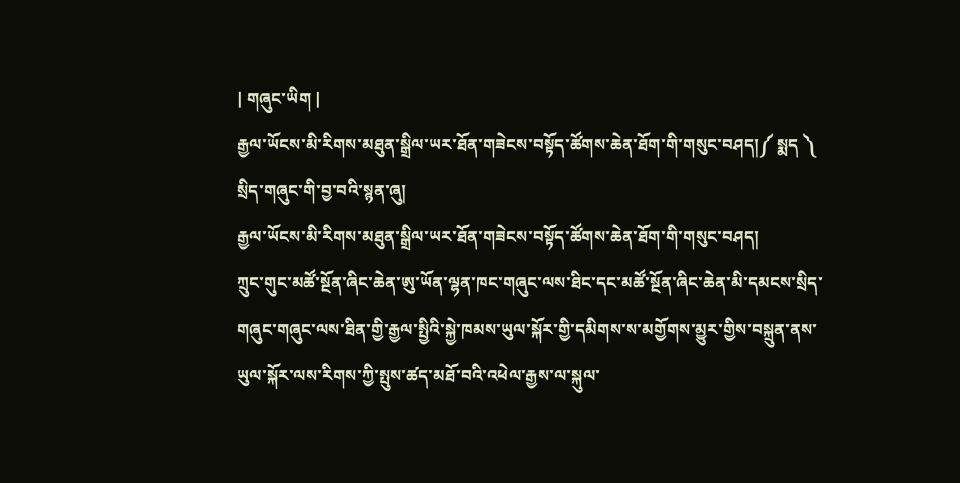| གཞུང་ཡིག |
རྒྱལ་ཡོངས་མི་རིགས་མཐུན་སྒྲིལ་ཡར་ཐོན་གཟེངས་བསྟོད་ཚོགས་ཆེན་ཐོག་གི་གསུང་བཤད།༼ སྨད ༽
སྲིད་གཞུང་གི་བྱ་བའི་སྙན་ཞུ།
རྒྱལ་ཡོངས་མི་རིགས་མཐུན་སྒྲིལ་ཡར་ཐོན་གཟེངས་བསྟོད་ཚོགས་ཆེན་ཐོག་གི་གསུང་བཤད།
ཀྲུང་གུང་མཚོ་སྔོན་ཞིང་ཆེན་ཨུ་ཡོན་ལྷན་ཁང་གཞུང་ལས་ཐིང་དང་མཚོ་སྔོན་ཞིང་ཆེན་མི་དམངས་སྲིད་གཞུང་གཞུང་ལས་ཐིན་གྱི་རྒྱལ་སྤྱིའི་སྐྱེ་ཁམས་ཡུལ་སྐོར་གྱི་དམིགས་ས་མགྱོགས་མྱུར་གྱིས་བསྐྲུན་ནས་ཡུལ་སྐོར་ལས་རིགས་ཀྱི་སྤུས་ཚད་མཐོ་བའི་འཕེལ་རྒྱས་ལ་སྐུལ་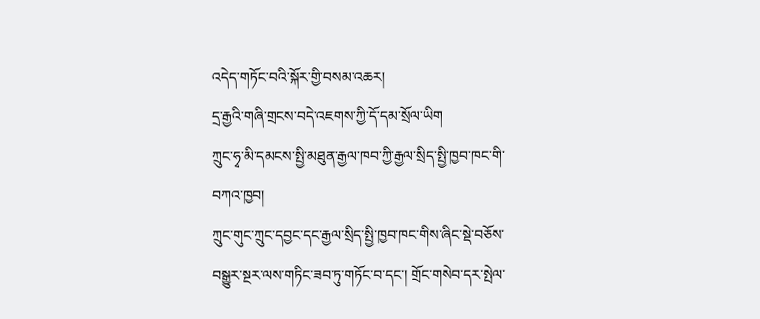འདེད་གཏོང་བའི་སྐོར་གྱི་བསམ་འཆར།
དྲ་རྒྱའི་གཞི་གྲངས་བདེ་འཇགས་ཀྱི་དོ་དམ་སྲོལ་ཡིག
ཀྲུང་ཧྭ་མི་དམངས་སྤྱི་མཐུན་རྒྱལ་ཁབ་ཀྱི་རྒྱལ་སྲིད་སྤྱི་ཁྱབ་ཁང་གི་བཀའ་ཁྱབ།
ཀྲུང་གུང་ཀྲུང་དབྱང་དང་རྒྱལ་སྲིད་སྤྱི་ཁྱབ་ཁང་གིས་ཞིང་སྡེ་བཅོས་བསྒྱུར་སྔར་ལས་གཏིང་ཟབ་ཏུ་གཏོང་བ་དང་། གྲོང་གསེབ་དར་སྤེལ་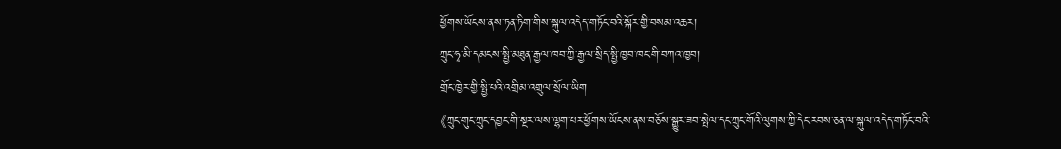ཕྱོགས་ཡོངས་ནས་ཏན་ཏིག་གིས་སྐུལ་འདེད་གཏོང་བའི་སྐོར་གྱི་བསམ་འཆར།
ཀྲུང་ཧྭ་མི་དམངས་སྤྱི་མཐུན་རྒྱལ་ཁབ་ཀྱི་རྒྱལ་སྲིད་སྤྱི་ཁྱབ་ཁང་གི་བཀའ་ཁྱབ།
གྲོང་ཁྱེར་གྱི་སྤྱི་པའི་འགྲིམ་འགྲུལ་སྲོལ་ཡིག
《ཀྲུང་གུང་ཀྲུང་དབྱང་གི་སྔར་ལས་ལྷག་པར་ཕྱོགས་ཡོངས་ནས་བཅོས་སྒྱུར་ཟབ་སྤེལ་དང་ཀྲུང་གོའི་ལུགས་ཀྱི་དེང་རབས་ཅན་ལ་སྐུལ་འདེད་གཏོང་བའི་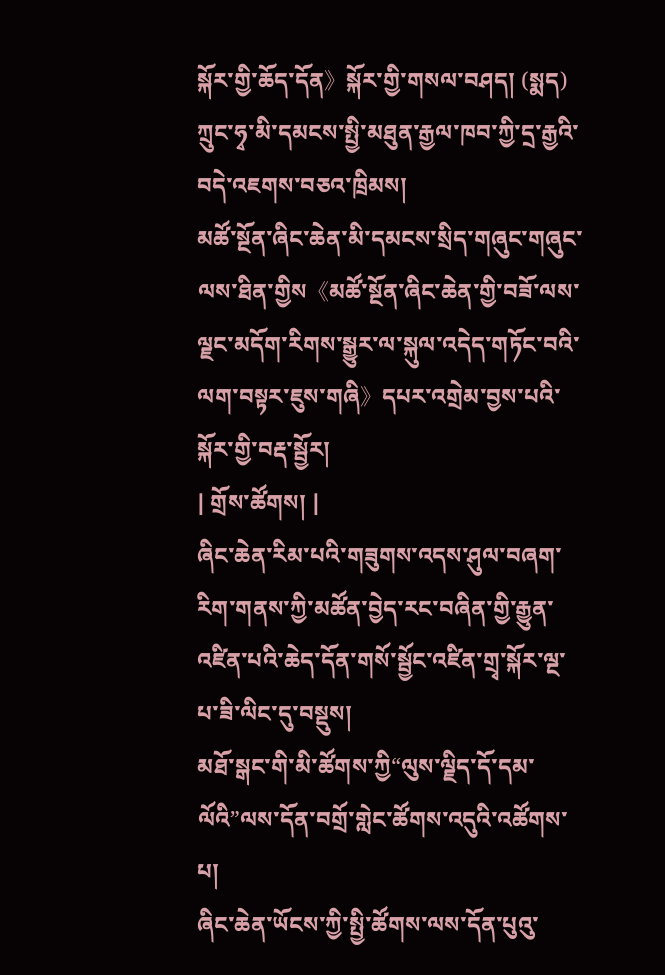སྐོར་གྱི་ཆོད་དོན》སྐོར་གྱི་གསལ་བཤད། (སྨད)
ཀྲུང་ཧྭ་མི་དམངས་སྤྱི་མཐུན་རྒྱལ་ཁབ་ཀྱི་དྲ་རྒྱའི་བདེ་འཇགས་བཅའ་ཁྲིམས།
མཚོ་སྔོན་ཞིང་ཆེན་མི་དམངས་སྲིད་གཞུང་གཞུང་ལས་ཐིན་གྱིས《མཚོ་སྔོན་ཞིང་ཆེན་གྱི་བཟོ་ལས་ལྗང་མདོག་རིགས་སྒྱུར་ལ་སྐུལ་འདེད་གཏོང་བའི་ལག་བསྟར་ཇུས་གཞི》དཔར་འགྲེམ་བྱས་པའི་སྐོར་གྱི་བརྡ་སྦྱོར།
| གྲོས་ཚོགས། |
ཞིང་ཆེན་རིམ་པའི་གཟུགས་འདས་ཤུལ་བཞག་རིག་གནས་ཀྱི་མཚོན་བྱེད་རང་བཞིན་གྱི་རྒྱུན་འཛིན་པའི་ཆེད་དོན་གསོ་སྦྱོང་འཛིན་གྲྭ་སྐོར་ལྔ་པ་ཟི་ལིང་དུ་བསྡུས།
མཐོ་སྒང་གི་མི་ཚོགས་ཀྱི“ལུས་ལྗིད་དོ་དམ་ལོའི”ལས་དོན་བགྲོ་གླེང་ཚོགས་འདུའི་འཚོགས་པ།
ཞིང་ཆེན་ཡོངས་ཀྱི་སྤྱི་ཚོགས་ལས་དོན་པུའུ་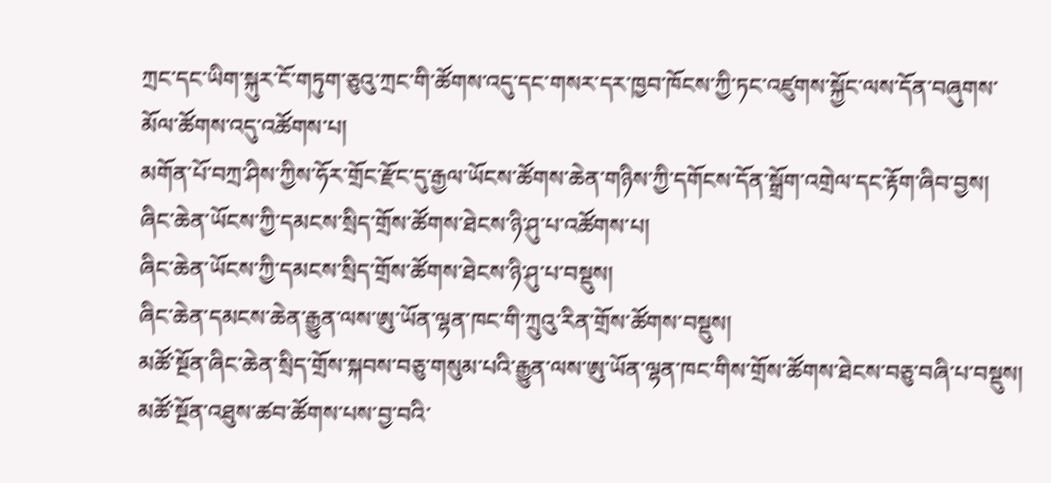ཀྲང་དང་ཡིག་སྐུར་ངོ་གཏུག་ཅུའུ་ཀྲང་གི་ཚོགས་འདུ་དང་གསར་དར་ཁྱབ་ཁོངས་ཀྱི་ཏང་འཛུགས་སྐྱོང་ལས་དོན་བཞུགས་མོལ་ཚོགས་འདུ་འཚོགས་པ།
མགོན་པོ་བཀྲ་ཤིས་ཀྱིས་ཧོར་གྲོང་རྫོང་དུ་རྒྱལ་ཡོངས་ཚོགས་ཆེན་གཉིས་ཀྱི་དགོངས་དོན་སྒྲོག་འགྲེལ་དང་རྟོག་ཞིབ་བྱས།
ཞིང་ཆེན་ཡོངས་ཀྱི་དམངས་སྲིད་གྲོས་ཚོགས་ཐེངས་ཉི་ཤུ་པ་འཚོགས་པ།
ཞིང་ཆེན་ཡོངས་ཀྱི་དམངས་སྲིད་གྲོས་ཚོགས་ཐེངས་ཉི་ཤུ་པ་བསྡུས།
ཞིང་ཆེན་དམངས་ཆེན་རྒྱུན་ལས་ཨུ་ཡོན་ལྷན་ཁང་གི་ཀྲུའུ་རིན་གྲོས་ཚོགས་བསྡུས།
མཚོ་སྔོན་ཞིང་ཆེན་སྲིད་གྲོས་སྐབས་བཅུ་གསུམ་པའི་རྒྱུན་ལས་ཨུ་ཡོན་ལྷན་ཁང་གིས་གྲོས་ཚོགས་ཐེངས་བཅུ་བཞི་པ་བསྡུས།
མཚོ་སྔོན་འཐུས་ཚབ་ཚོགས་པས་བྱ་བའི་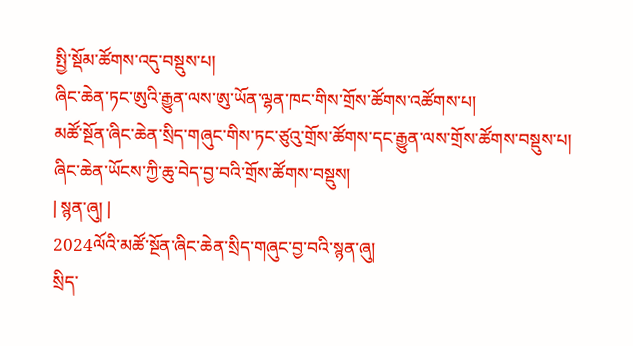སྤྱི་སྡོམ་ཚོགས་འདུ་བསྡུས་པ།
ཞིང་ཆེན་ཏང་ཨུའི་རྒྱུན་ལས་ཨུ་ཡོན་ལྷན་ཁང་གིས་གྲོས་ཚོགས་འཚོགས་པ།
མཚོ་སྔོན་ཞིང་ཆེན་སྲིད་གཞུང་གིས་ཏང་ཙུའུ་གྲོས་ཚོགས་དང་རྒྱུན་ལས་གྲོས་ཚོགས་བསྡུས་པ།
ཞིང་ཆེན་ཡོངས་ཀྱི་ཆུ་བེད་བྱ་བའི་གྲོས་ཚོགས་བསྡུས།
| སྙན་ཞུ། |
2024ལོའི་མཚོ་སྔོན་ཞིང་ཆེན་སྲིད་གཞུང་བྱ་བའི་སྙན་ཞུ།
སྲིད་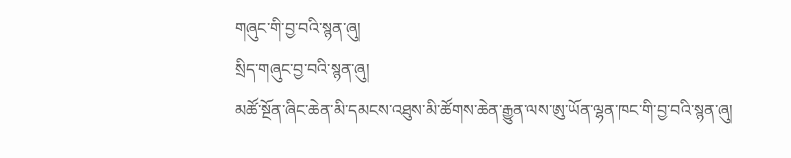གཞུང་གི་བྱ་བའི་སྙན་ཞུ།
སྲིད་གཞུང་བྱ་བའི་སྙན་ཞུ།
མཚོ་སྔོན་ཞིང་ཆེན་མི་དམངས་འཐུས་མི་ཚོགས་ཆེན་རྒྱུན་ལས་ཨུ་ཡོན་ལྷན་ཁང་གི་བྱ་བའི་སྙན་ཞུ།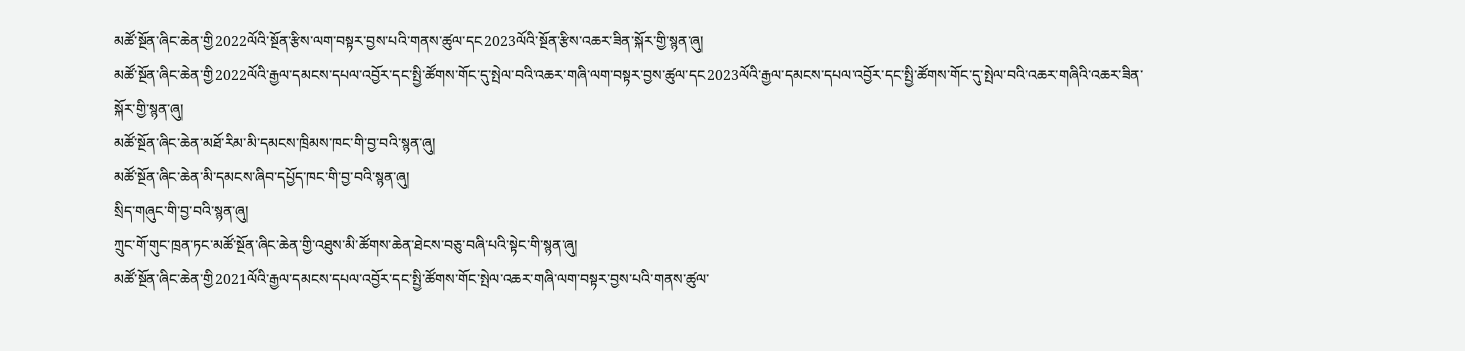མཚོ་སྔོན་ཞིང་ཆེན་གྱི2022ལོའི་སྔོན་རྩིས་ལག་བསྟར་བྱས་པའི་གནས་ཚུལ་དང2023ལོའི་སྔོན་རྩིས་འཆར་ཟིན་སྐོར་གྱི་སྙན་ཞུ།
མཚོ་སྔོན་ཞིང་ཆེན་གྱི2022ལོའི་རྒྱལ་དམངས་དཔལ་འབྱོར་དང་སྤྱི་ཚོགས་གོང་དུ་སྤེལ་བའི་འཆར་གཞི་ལག་བསྟར་བྱས་ཚུལ་དང2023ལོའི་རྒྱལ་དམངས་དཔལ་འབྱོར་དང་སྤྱི་ཚོགས་གོང་དུ་སྤེལ་བའི་འཆར་གཞིའི་འཆར་ཟིན་སྐོར་གྱི་སྙན་ཞུ།
མཚོ་སྔོན་ཞིང་ཆེན་མཐོ་རིམ་མི་དམངས་ཁྲིམས་ཁང་གི་བྱ་བའི་སྙན་ཞུ།
མཚོ་སྔོན་ཞིང་ཆེན་མི་དམངས་ཞིབ་དཔྱོད་ཁང་གི་བྱ་བའི་སྙན་ཞུ།
སྲིད་གཞུང་གི་བྱ་བའི་སྙན་ཞུ།
ཀྲུང་གོ་གུང་ཁྲན་ཏང་མཚོ་སྔོན་ཞིང་ཆེན་གྱི་འཐུས་མི་ཚོགས་ཆེན་ཐེངས་བཅུ་བཞི་པའི་སྟེང་གི་སྙན་ཞུ།
མཚོ་སྔོན་ཞིང་ཆེན་གྱི2021ལོའི་རྒྱལ་དམངས་དཔལ་འབྱོར་དང་སྤྱི་ཚོགས་གོང་སྤེལ་འཆར་གཞི་ལག་བསྟར་བྱས་པའི་གནས་ཚུལ་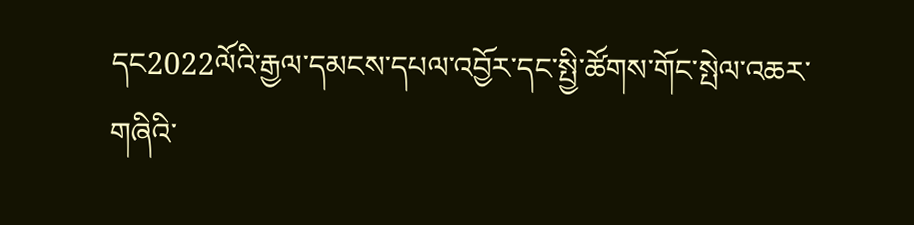དང2022ལོའི་རྒྱལ་དམངས་དཔལ་འབྱོར་དང་སྤྱི་ཚོགས་གོང་སྤེལ་འཆར་གཞིའི་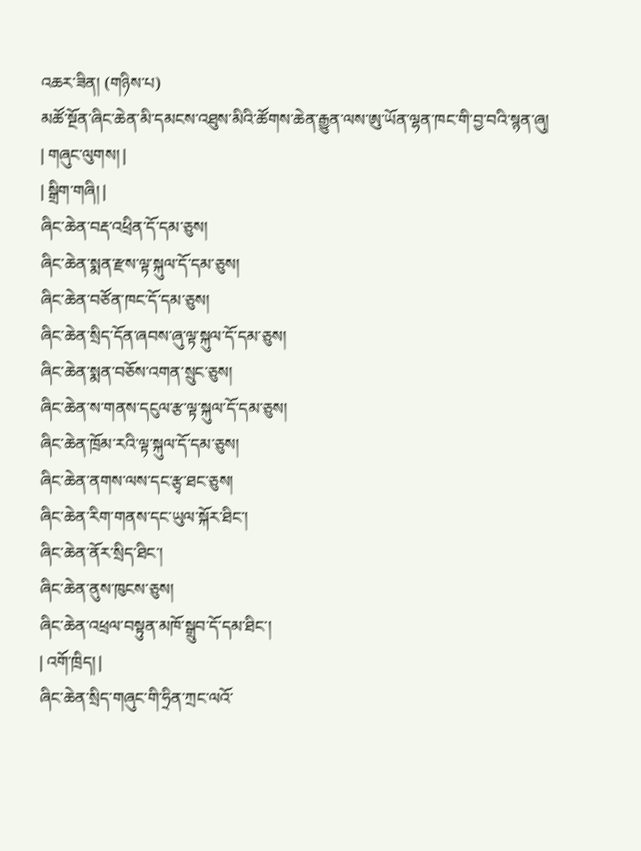འཆར་ཟིན། (གཉིས་པ)
མཚོ་སྔོན་ཞིང་ཆེན་མི་དམངས་འཐུས་མིའི་ཚོགས་ཆེན་རྒྱུན་ལས་ཨུ་ཡོན་ལྷན་ཁང་གི་བྱ་བའི་སྙན་ཞུ།
| གཞུང་ལུགས། |
| སྒྲིག་གཞི། |
ཞིང་ཆེན་བརྡ་འཕྲིན་དོ་དམ་ཅུས།
ཞིང་ཆེན་སྨན་རྫས་ལྟ་སྐུལ་དོ་དམ་ཅུས།
ཞིང་ཆེན་བཙོན་ཁང་དོ་དམ་ཅུས།
ཞིང་ཆེན་སྲིད་དོན་ཞབས་ཞུ་ལྟ་སྐུལ་དོ་དམ་ཅུས།
ཞིང་ཆེན་སྨན་བཅོས་འགན་སྲུང་ཅུས།
ཞིང་ཆེན་ས་གནས་དངུལ་རྩ་ལྟ་སྐུལ་དོ་དམ་ཅུས།
ཞིང་ཆེན་ཁྲོམ་རའི་ལྟ་སྐུལ་དོ་དམ་ཅུས།
ཞིང་ཆེན་ནགས་ལས་དང་རྩྭ་ཐང་ཅུས།
ཞིང་ཆེན་རིག་གནས་དང་ཡུལ་སྐོར་ཐིང་།
ཞིང་ཆེན་ནོར་སྲིད་ཐིང་།
ཞིང་ཆེན་ནུས་ཁུངས་ཅུས།
ཞིང་ཆེན་འཕྲལ་བསྟུན་མཁོ་སྒྲུབ་དོ་དམ་ཐིང་།
| འགོ་ཁྲིད། |
ཞིང་ཆེན་སྲིད་གཞུང་གི་ཧྲིན་ཀྲང་ལའོ་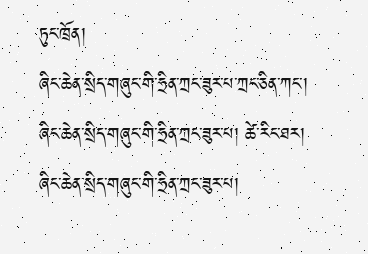ཏུང་ཁྲོན།
ཞིང་ཆེན་སྲིད་གཞུང་གི་ཧྲིན་ཀྲང་ཟུར་པ་ཀྲང་ཅིན་ཀང་།
ཞིང་ཆེན་སྲིད་གཞུང་གི་ཧྲིན་ཀྲང་ཟུར་པ། ཚེ་རིང་ཐར།
ཞིང་ཆེན་སྲིད་གཞུང་གི་ཧྲིན་ཀྲང་ཟུར་པ།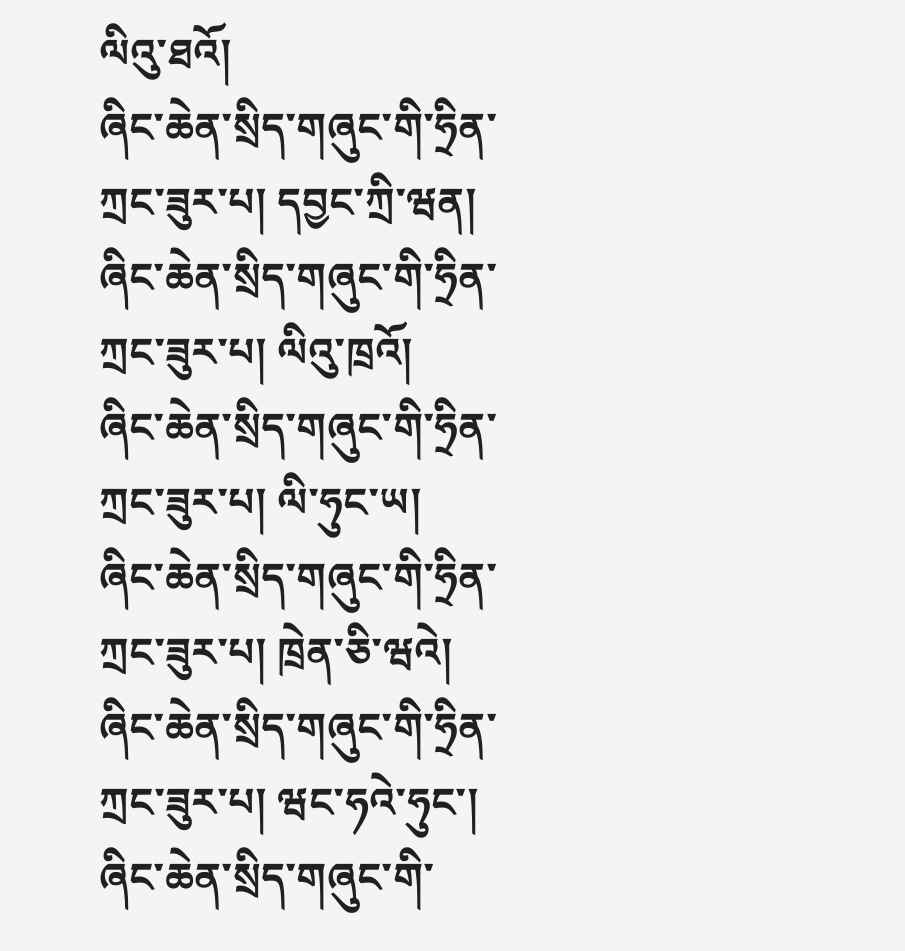ལིའུ་ཐའོ།
ཞིང་ཆེན་སྲིད་གཞུང་གི་ཧྲིན་ཀྲང་ཟུར་པ། དབྱང་ཀྲི་ཝན།
ཞིང་ཆེན་སྲིད་གཞུང་གི་ཧྲིན་ཀྲང་ཟུར་པ། ལིའུ་ཁྲའོ།
ཞིང་ཆེན་སྲིད་གཞུང་གི་ཧྲིན་ཀྲང་ཟུར་པ། ལི་ཧུང་ཡ།
ཞིང་ཆེན་སྲིད་གཞུང་གི་ཧྲིན་ཀྲང་ཟུར་པ། ཁྲེན་ཅི་ཝའེ།
ཞིང་ཆེན་སྲིད་གཞུང་གི་ཧྲིན་ཀྲང་ཟུར་པ། ཝང་ཧའེ་ཧུང་།
ཞིང་ཆེན་སྲིད་གཞུང་གི་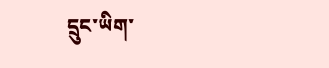དྲུང་ཡིག་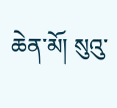ཆེན་མོ། སུའུ་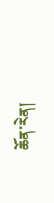ཆོན་རེན།